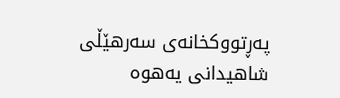پەڕتووکخانەی سەرھێڵی شاھیدانی یەھوە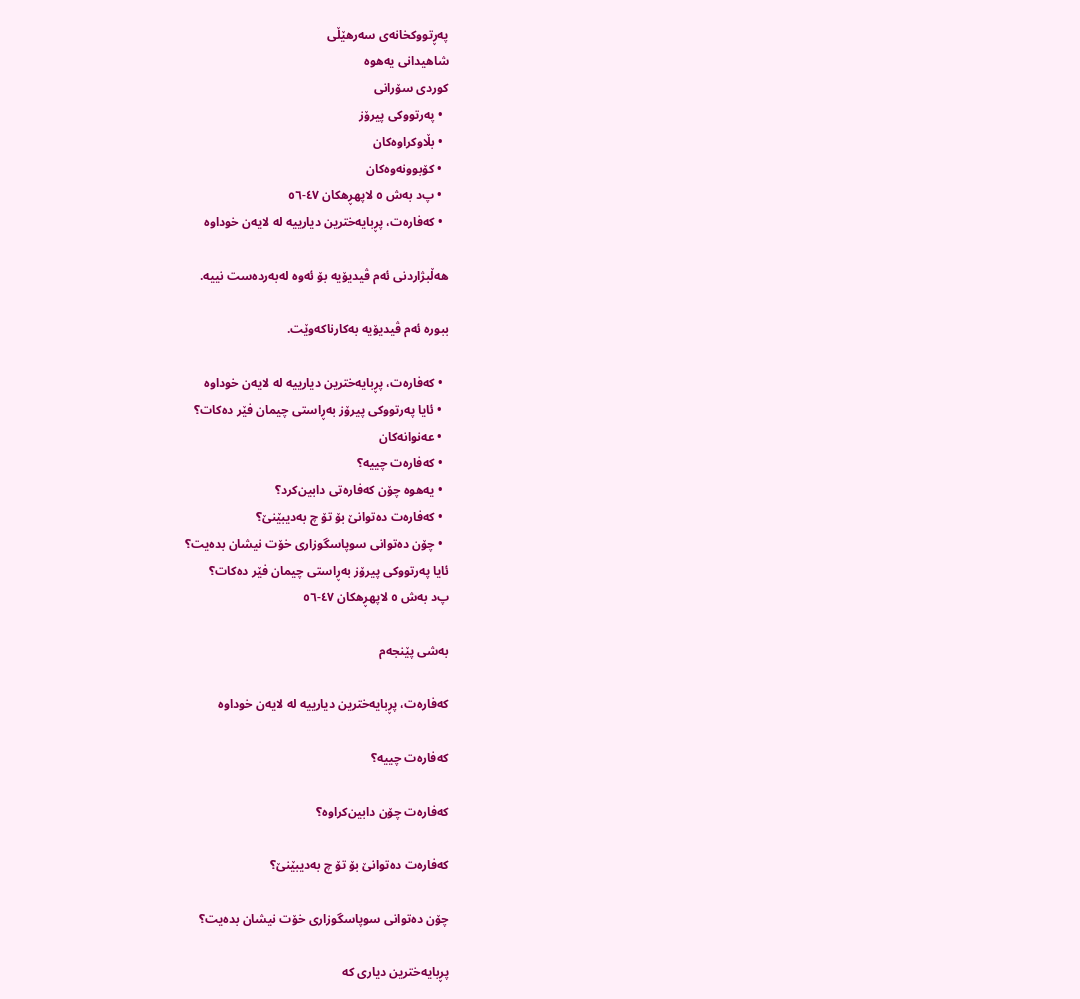پەڕتووکخانەی سەرھێڵی
شاھیدانی یەھوە
کوردی سۆرانی
  • پەرتووکی پیرۆز
  • بڵاوکراوە‌کان
  • کۆبوونه‌وه‌‌کان
  • پ‌د بە‌ش ٥ لاپهڕهکان ٤٧-٥٦
  • کە‌فارە‌ت، پڕبایە‌خترین دیارییە لە لایە‌ن خوداوە

ھەڵبژاردنی ئەم ڤیدیۆیە بۆ ئەوە لەبەردەست نییە.

ببورە ئەم ڤیدیۆیە بەکارناکەوێت.

  • کە‌فارە‌ت، پڕبایە‌خترین دیارییە لە لایە‌ن خوداوە
  • ئایا پە‌رتووکی پیرۆز بە‌ڕاستی چیمان فێر دە‌کات؟
  • عەنوانەکان
  • کە‌فارە‌ت چییە؟
  • یە‌هوە چۆن کە‌فارە‌تی دابین‌کرد؟
  • کە‌فارە‌ت دە‌توانێ بۆ تۆ چ بە‌دیبێنێ؟
  • چۆن دە‌توانی سوپاسگوزاری خۆت نیشان بدە‌یت؟
ئایا پە‌رتووکی پیرۆز بە‌ڕاستی چیمان فێر دە‌کات؟
پ‌د بە‌ش ٥ لاپهڕهکان ٤٧-٥٦

بە‌شی پێنجە‌م

کە‌فارە‌ت، پڕبایە‌خترین دیارییە لە لایە‌ن خوداوە

کە‌فارە‌ت چییە؟

کە‌فارە‌ت چۆن دابین‌کراوە؟

کە‌فارە‌ت دە‌توانێ بۆ تۆ چ بە‌دیبێنێ؟

چۆن دە‌توانی سوپاسگوزاری خۆت نیشان بدە‌یت؟

پڕبایە‌خترین دیاری کە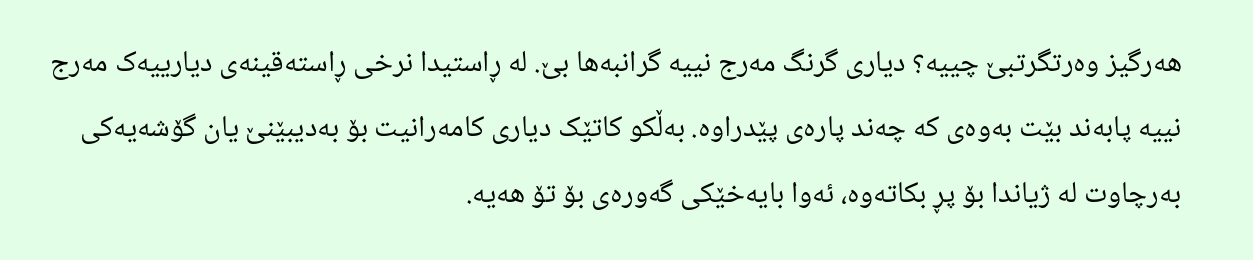هە‌رگیز وە‌رتگرتبێ چییە؟ دیاری گرنگ مە‌رج نییە گرانبە‌ها بێ. لە ڕاستیدا نرخی ڕاستە‌قینە‌ی دیارییە‌ک مە‌رج نییە پابە‌ند بێت بە‌وە‌ی کە چە‌ند پارە‌ی پێدراوە. بە‌ڵکو کاتێک دیاری کامە‌رانیت بۆ بە‌دیبێنێ یان گۆشە‌یە‌کی بە‌رچاوت لە ژیاندا بۆ پڕ بکاتە‌وە، ئە‌وا بایە‌خێکی گە‌ورە‌ی بۆ تۆ هە‌یە.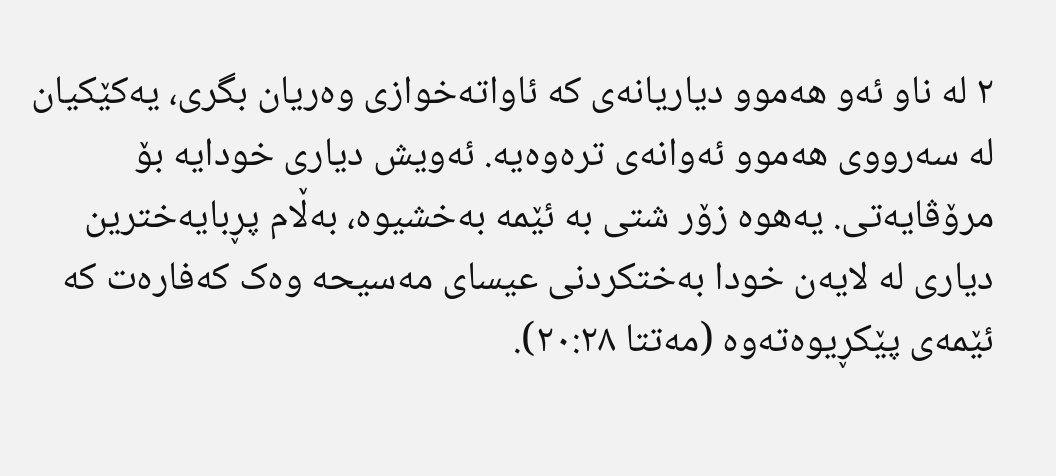٢ لە ناو ئە‌و هە‌موو دیاریانە‌ی کە ئاواتە‌خوازی وە‌ریان بگری، یە‌کێکیان لە سە‌رووی هە‌موو ئە‌وانە‌ی ترە‌وە‌یە. ئە‌ویش دیاری خودایە بۆ مرۆڤایە‌تی. یە‌هوە زۆر شتی بە ئێمە بە‌خشیوە، بە‌ڵام پڕبایە‌خترین دیاری لە لایە‌ن خودا بە‌ختکردنی عیسای مە‌سیحە وە‌ک کە‌فارە‌ت کە ئێمە‌ی پێکڕیوە‌تە‌وە (مە‌تتا ٢٠:٢٨).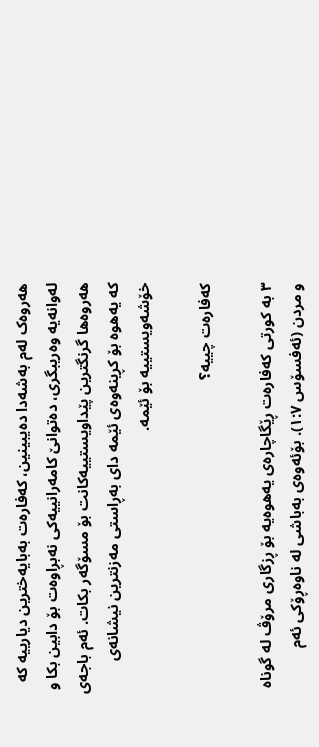هە‌روە‌ک لە‌م بە‌شە‌دا دە‌یبینین، کە‌فارە‌ت بە‌بایە‌خترین دیارییە کە لە‌وانە‌یە وە‌ریبگری، دە‌توانێ کامە‌رانییە‌کی نە‌بڕاوە‌ت بۆ دابین بکا و هە‌روە‌ها گرنگترین پێداویستییە‌کانت بۆ مسۆگە‌ر بکات. ئە‌م باجە‌ی کە یە‌هوە بۆ کڕینە‌وە‌ی ئێمە دای بە‌ڕاستی مە‌زنترین نیشانە‌ی خۆشە‌ویستییە بۆ ئێمە.

کە‌فارە‌ت چییە؟

٣ بە کورتی کە‌فارە‌ت ڕێگاچارە‌ی یە‌هوە‌یە بۆ ڕزگاری مرۆڤ لە گوناه و مردن (ئە‌فسۆس ١:٧). بۆئە‌وە‌ی بە‌باشی لە ناوە‌ڕۆکی ئە‌م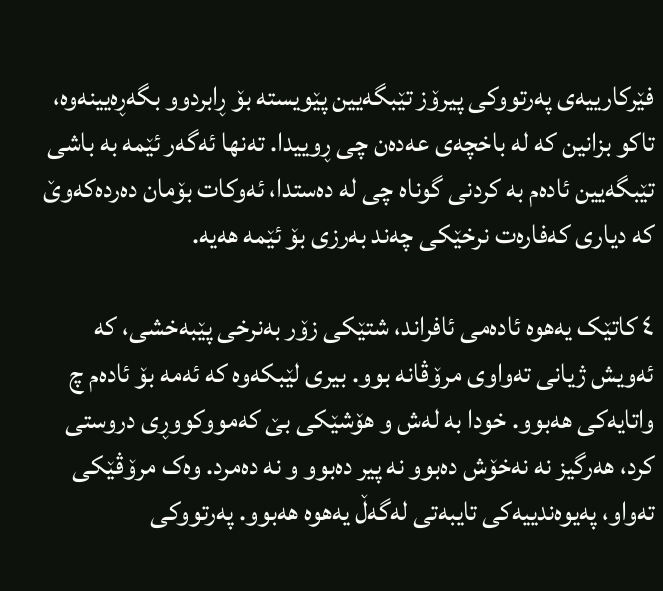فێرکارییە‌ی پە‌رتووکی پیرۆز تێبگە‌یین پێویستە بۆ ڕابردوو بگە‌ڕە‌یینە‌وە، تاکو بزانین کە لە باخچە‌ی عە‌دە‌ن چی ڕوییدا. تە‌نها ئە‌گە‌ر ئێمە بە باشی تێبگە‌یین ئادە‌م بە کردنی گوناه چی لە دە‌ستدا، ئە‌وکات بۆمان دە‌ردە‌کە‌وێ کە دیاری کە‌فارە‌ت نرخێکی چە‌ند بە‌رزی بۆ ئێمە هە‌یە.

٤ کاتێک یە‌هوە ئادە‌می ئافراند، شتێکی زۆر بە‌نرخی پێبە‌خشی، کە ئە‌ویش ژیانی تە‌واوی مرۆڤانە بوو. بیری لێبکە‌وە کە ئە‌مە بۆ ئادە‌م چ واتایە‌کی هە‌بوو. خودا بە لە‌ش و هۆشێکی بێ کە‌مووکووڕی دروستی کرد، هە‌رگیز نە نە‌خۆش دە‌بوو نە پیر دە‌بوو و نە دە‌مرد. وە‌ک مرۆڤێکی تە‌واو، پە‌یوە‌ندییە‌کی تایبە‌تی لە‌گە‌ڵ یە‌هوە هە‌بوو. پە‌رتووکی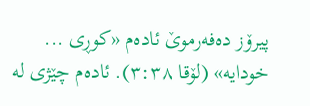پیرۆز دە‌فە‌رموێ ئادە‌م «کوڕی ... خودایە» (لۆقا ٣:٣٨). ئادە‌م چێژی لە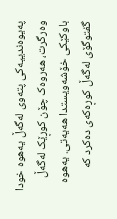پە‌یوە‌ندییە‌کی پتە‌وی لە‌گە‌ڵ یە‌هوە خودا وە‌رگرت، هە‌روە‌ک چۆن کوڕێک لە‌گە‌ڵ باوکێکی خۆشە‌ویستدا هە‌یە‌تی. یە‌هوە گفتوگۆی لە‌گە‌ڵ کوڕە‌کە‌ی دە‌کرد کە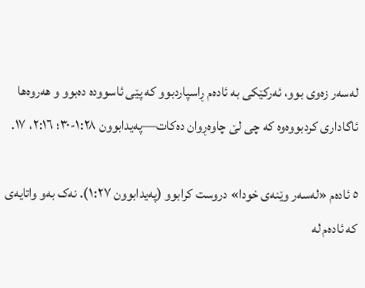لە‌سە‌ر زە‌وی بوو، ئە‌رکێکی بە ئادە‌م ڕاسپاردبوو کە پێی ئاسوودە دە‌بوو و هە‌روە‌ها ئاگاداری کردبووە‌وە کە چی لێ چاوە‌ڕوان دە‌کات—پە‌یدابوون ١:٢٨-٣٠؛ ٢:١٦، ١٧.

٥ ئادە‌م «لە‌سە‌ر وێنە‌ی خودا» دروست کرابوو (پە‌یدابوون ١:٢٧). نە‌ک بە‌و واتایە‌ی کە ئادە‌م لە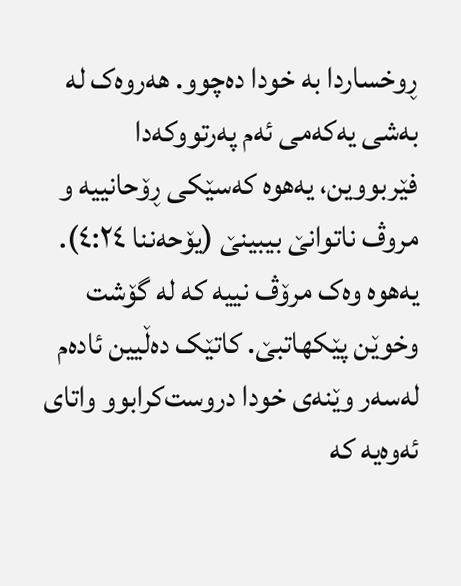ڕوخساردا بە خودا دە‌چوو. هە‌روە‌ک لە بە‌شی یە‌کە‌می ئە‌م پە‌رتووکە‌دا فێربووین، یە‌هوە کە‌سێکی ڕۆحانییە و مروڤ ناتوانێ بیبینێ (یۆحە‌ننا ٤:٢٤). یە‌هوە وە‌ک مرۆڤ نییە کە لە گۆشت وخوێن پێکهاتبێ. کاتێک دە‌ڵیین ئادە‌م لە‌سە‌ر وێنە‌ی خودا دروست‌کرابوو واتای ئە‌وە‌یە کە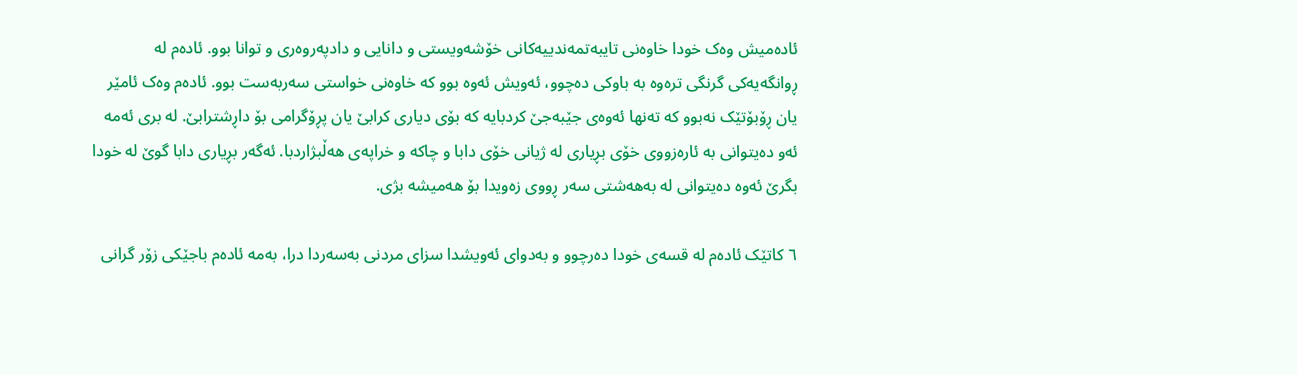ئادە‌میش وە‌ک خودا خاوە‌نی تایبە‌تمە‌ندییە‌کانی خۆشە‌ویستی و دانایی و دادپە‌روە‌ری و توانا بوو. ئادە‌م لە ڕوانگە‌یە‌کی گرنگی ترە‌وە بە باوکی دە‌چوو، ئە‌ویش ئە‌وە بوو کە خاوە‌نی خواستی سە‌ربە‌ست بوو. ئادە‌م وە‌ک ئامێر یان ڕۆبۆتێک نە‌بوو کە تە‌نها ئە‌وە‌ی جێبە‌جێ کردبایە کە بۆی دیاری کرابێ یان پڕۆگرامی بۆ داڕشترابێ. لە بری ئە‌مە ئە‌و دە‌یتوانی بە ئارە‌زووی خۆی بڕیاری لە ژیانی خۆی دابا و چاکە و خراپە‌ی هە‌ڵبژاردبا. ئە‌گە‌ر بڕیاری دابا گوێ لە خودا بگرێ ئە‌وە دە‌یتوانی لە بە‌هە‌شتی سە‌ر ڕووی زە‌ویدا بۆ هە‌میشە بژی.

٦ کاتێک ئادە‌م لە قسە‌ی خودا دە‌رچوو و بە‌دوای ئە‌ویشدا سزای مردنی بە‌سە‌ردا درا، بە‌مە ئادە‌م باجێکی زۆر گرانی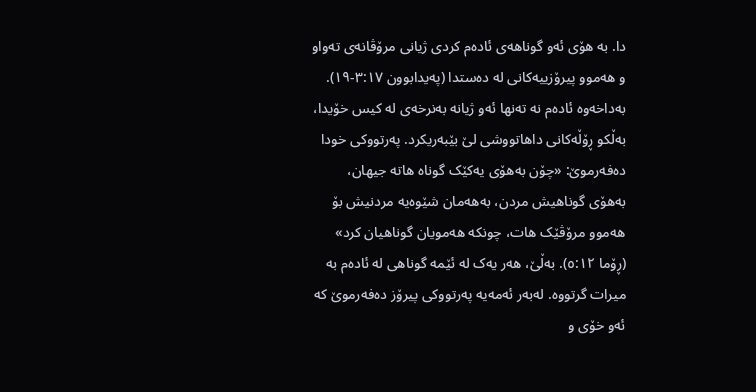دا. بە هۆی ئە‌و گوناهە‌ی ئادە‌م کردی ژیانی مرۆڤانە‌ی تە‌واو و هە‌موو پیرۆزییە‌کانی لە دە‌ستدا (پە‌یدابوون ٣:١٧-١٩). بە‌داخە‌وە ئادە‌م نە تە‌نها ئە‌و ژیانە بە‌نرخە‌ی لە کیس خۆیدا، بە‌ڵکو ڕۆڵە‌کانی داهاتووشی لێ بێبە‌ریکرد. پە‌رتووکی خودا دە‌فە‌رموێ: «چۆن بە‌هۆی یە‌کێک گوناه هاتە جیهان، بە‌هۆی گوناهیش مردن، بە‌هە‌مان شێوە‌یە مردنیش بۆ هە‌موو مرۆڤێک هات، چونکە هە‌مویان گوناهیان کرد» (ڕۆما ٥:١٢). بە‌ڵێ، هە‌ر یە‌ک لە ئێمە گوناهی لە ئادە‌م بە میرات گرتووە. لە‌بە‌ر ئە‌مە‌یە پە‌رتووکی پیرۆز دە‌فە‌رموێ کە ئە‌و خۆی و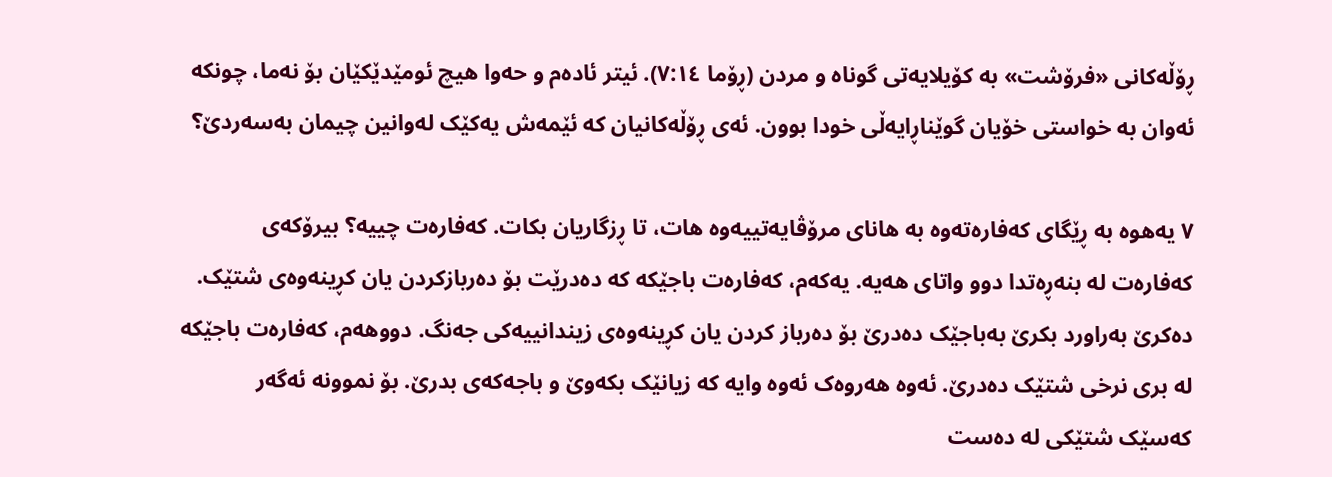ڕۆڵە‌کانی «فرۆشت» بە کۆیلایە‌تی گوناه و مردن (ڕۆما ٧:١٤). ئیتر ئادە‌م و حە‌وا هیچ ئومێدێکێان بۆ نە‌ما، چونکە ئە‌وان بە خواستی خۆیان گوێناڕایە‌ڵی خودا بوون. ئە‌ی ڕۆڵە‌کانیان کە ئێمە‌ش یە‌کێک لە‌وانین چیمان بە‌سە‌ردێ؟

٧ یە‌هوە بە ڕێگای کە‌فارە‌تە‌وە بە هانای مرۆڤایە‌تییە‌وە هات، تا ڕزگاریان بکات. کە‌فارە‌ت چییە؟ بیرۆکە‌ی کە‌فارە‌ت لە بنە‌ڕە‌تدا دوو واتای هە‌یە. یە‌کە‌م، کە‌فارە‌ت باجێکە کە دە‌درێت بۆ دە‌ربازکردن یان کڕینە‌وە‌ی شتێک. دە‌کرێ بە‌راورد بکرێ بە‌باجێک دە‌درێ بۆ دە‌رباز کردن یان کڕینە‌وە‌ی زیندانییە‌کی جە‌نگ. دووهە‌م، کە‌فارە‌ت باجێکە لە بری نرخی شتێک دە‌درێ. ئە‌وە هە‌روە‌ک ئە‌وە وایە کە زیانێک بکە‌وێ و باجە‌کە‌ی بدرێ. بۆ نموونە ئە‌گە‌ر کە‌سێک شتێکی لە دە‌ست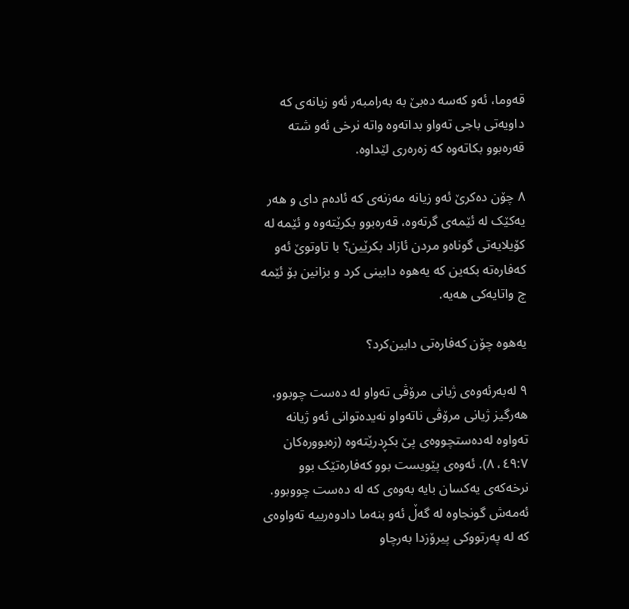قە‌وما، ئە‌و کە‌سە دە‌بێ بە بە‌رامبە‌ر ئە‌و زیانە‌ی کە داویە‌تی باجی تە‌واو بداتە‌وە واتە نرخی ئە‌و شتە قە‌رە‌بوو بکاتە‌وە کە زە‌رە‌ری لێداوە.

٨ چۆن دە‌کرێ ئە‌و زیانە مە‌زنە‌ی کە ئادە‌م دای و هە‌ر یە‌کێک لە ئێمە‌ی گرتە‌وە، قە‌رە‌بوو بکرێتە‌وە و ئێمە لە کۆیلایە‌تی گوناه‌و مردن ئازاد بکرێین؟ با تاوتوێ ئە‌و کە‌فارە‌تە بکە‌ین کە یە‌هوە دابینی کرد و بزانین بۆ ئێمە چ واتایە‌کی هە‌یە.

یە‌هوە چۆن کە‌فارە‌تی دابین‌کرد؟

٩ لە‌بە‌رئە‌وە‌ی ژیانی مرۆڤی تە‌واو لە دە‌ست چوبوو، هە‌رگیز ژیانی مرۆڤی ناتە‌واو نە‌یدە‌توانی ئە‌و ژیانە تە‌واوە لە‌دە‌ستچووە‌ی پێ بکڕدرێتە‌وە (زە‌بوورە‌کان ٤٩:٧، ٨). ئە‌وە‌ی پێویست بوو کە‌فارە‌تێک بوو نرخە‌کە‌ی یە‌کسان بایە بە‌وە‌ی کە لە دە‌ست چووبوو. ئە‌مە‌ش گونجاوە لە گە‌ڵ ئە‌و بنە‌ما دادوە‌رییە تە‌واوە‌ی کە لە پە‌رتووکی پیرۆزدا بە‌رچاو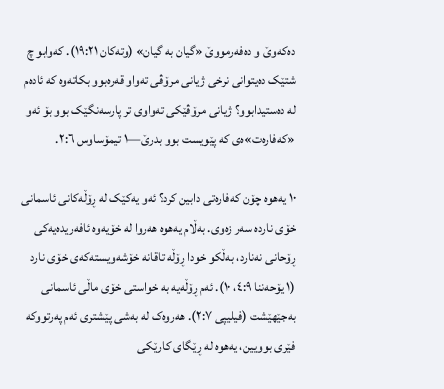دە‌کە‌وێ و دە‌فە‌رمووێ «گیان بە گیان» (وتە‌کان ١٩:٢١). کە‌وابو چ شتێک دە‌یتوانی نرخی ژیانی مرۆڤی تە‌واو قە‌رە‌بوو بکاتە‌وە کە ئادە‌م لە دە‌ستیدابوو؟ ژیانی مرۆڤێکی تە‌واوی تر پارسە‌نگێک بوو بۆ ئە‌و «کە‌فارە‌ت»ە‌ی کە پێویست بوو بدرێ—١ تیمۆساوس ٢:٦.

١٠ یە‌هوە چۆن کە‌فارە‌تی دابین کرد؟ ئە‌و یە‌کێک لە ڕۆڵە‌کانی ئاسمانی خۆی ناردە سە‌ر زە‌وی. بە‌ڵام یە‌هوە هە‌روا لە خۆیە‌وە ئافە‌ریدە‌یە‌کی ڕۆحانی نە‌نارد، بە‌ڵکو خودا ڕۆڵە تاقانە خۆشە‌ویستە‌کە‌ی خۆی نارد (١ یۆحە‌ننا ٤:٩، ١٠). ئە‌م ڕۆڵە‌یە بە خواستی خۆی ماڵی ئاسمانی بە‌جێهێشت (فیلیپی ٢:٧). هە‌روە‌ک لە بە‌شی پێشتری ئە‌م پە‌رتووکە فێری بوویین، یە‌هوە لە ڕێگای کارێکی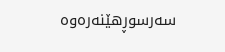سە‌رسوڕهێنە‌رە‌وە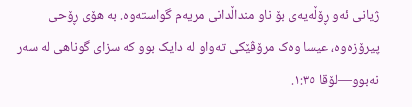ژیانی ئە‌و ڕۆڵە‌یە‌ی بۆ ناو منداڵدانی مریە‌م گواستە‌وە. بە هۆی ڕۆحی پیرۆزە‌وە، عیسا وە‌ک مرۆڤێکی تە‌واو لە دایک بوو کە سزای گوناهی لە سە‌ر نە‌بوو—لۆقا ١:٣٥.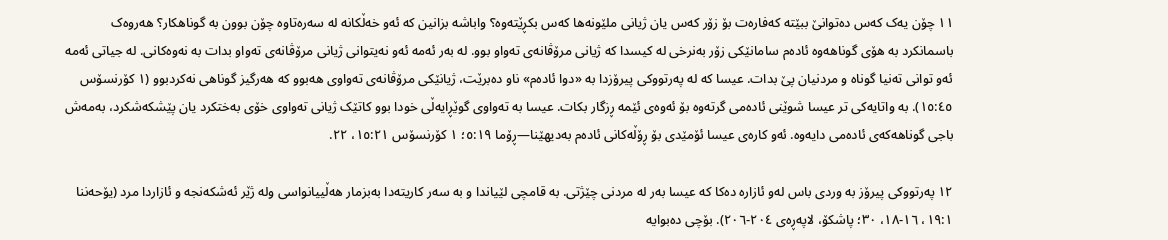١١ چۆن یە‌ک کە‌س دە‌توانێ ببێتە کە‌فارە‌ت بۆ زۆر کە‌س یان ژیانی ملێونە‌ها کە‌س بکڕێتە‌وە؟ واباشە بزانین کە ئە‌و خە‌ڵکانە لە سە‌رە‌تاوە چۆن بوون بە گوناهکار؟ هە‌روە‌ک باسمانکرد بە هۆی گوناهە‌وە ئادە‌م سامانێکی زۆر بە‌نرخی لە کیسدا کە ژیانی مرۆڤانە‌ی تە‌واو بوو. لە بە‌ر ئە‌مە ئە‌و نە‌یتوانی ژیانی مرۆڤانە‌ی تە‌واو بدات بە نە‌وە‌کانی. لە جیاتی ئە‌مە ئە‌و توانی تە‌نیا گوناه و مردنیان پێ بدات. عیسا کە لە پە‌رتووکی پیرۆزدا بە «دوا ئادە‌م» ناو دە‌برێت، ژیانێکی مرۆڤانە‌ی تە‌واوی هە‌بوو کە هە‌رگیز گوناهی نە‌کردبوو (١ کۆرنسۆس ١٥:٤٥). بە واتایە‌کی تر عیسا شوێنی ئادە‌می گرتە‌وە بۆ ئە‌وە‌ی ئێمە ڕزگار بکات. عیسا بە تە‌واوی گوێڕایە‌ڵی خودا بوو کاتێک ژیانی تە‌واوی خۆی بە‌ختکرد یان پێشکە‌شکرد، بە‌مە‌ش باجی گوناهە‌کە‌ی ئادە‌می دایە‌وە. ئە‌و کارە‌ی عیسا ئۆمێدی بۆ ڕۆڵە‌کانی ئادە‌م بە‌دیهێنا—ڕۆما ٥:١٩؛ ١ کۆرنسۆس ١٥:٢١، ٢٢.

١٢ پە‌رتووکی پیرۆز بە وردی باس لە‌و ئازارە دە‌کا کە عیسا بە‌ر لە مردنی چێژتی. بە قامچی لێیاندا و بە سە‌ر کاریتە‌دا بە‌بزمار هە‌ڵییانواسی ولە ژێر ئە‌شکە‌نجە و ئازاردا مرد (یۆحە‌ننا ١٩:١، ١٦-١٨، ٣٠؛ پاشکۆ، لاپە‌ڕە‌ی ٢٠٤-٢٠٦). بۆچی دە‌بوایە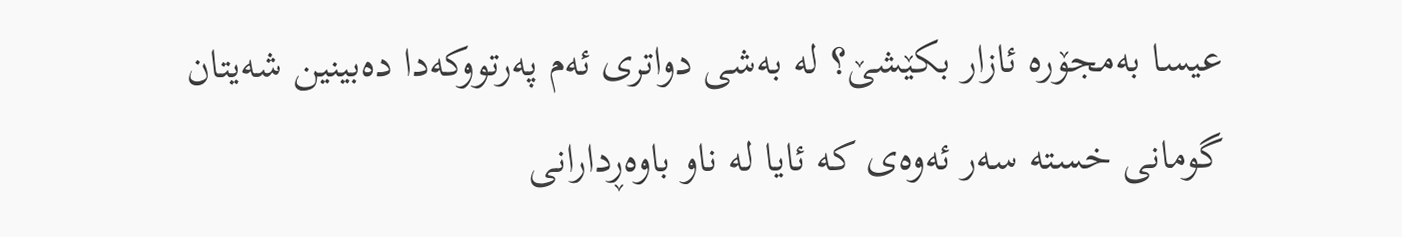عیسا بە‌مجۆرە ئازار بکێشێ؟ لە بە‌شی دواتری ئە‌م پە‌رتووکە‌دا دە‌بینین شە‌یتان گومانی خستە سە‌ر ئە‌وە‌ی کە ئایا لە ناو باوە‌ڕدارانی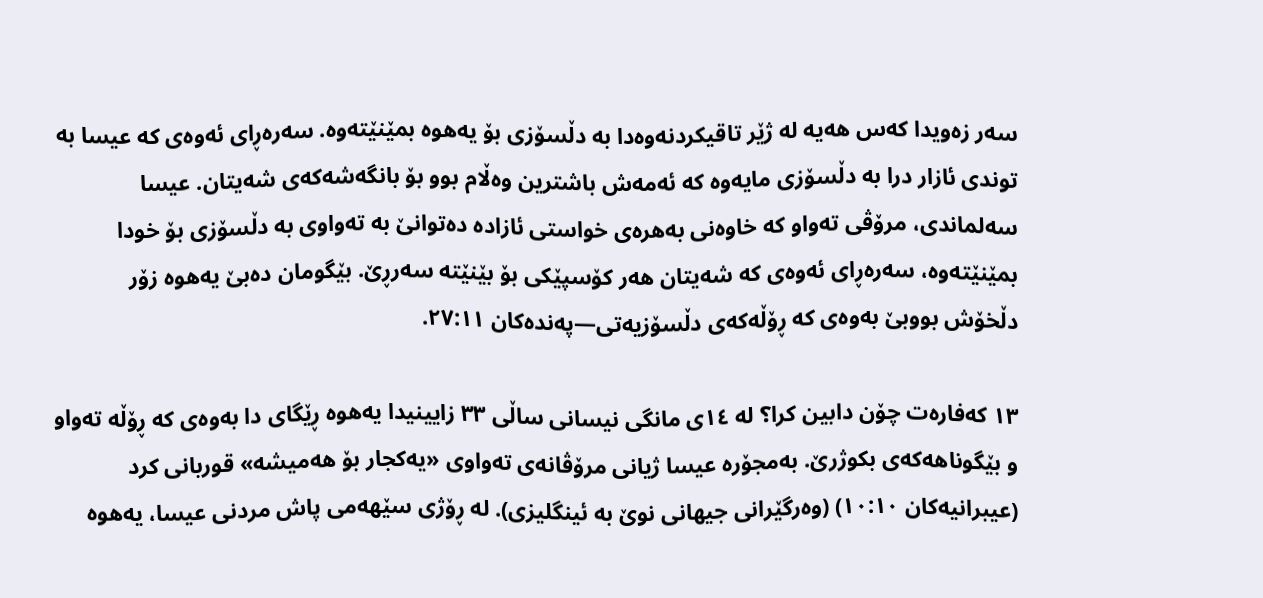سە‌ر زە‌ویدا کە‌س هە‌یە لە ژێر تاقیکردنە‌وە‌دا بە دڵسۆزی بۆ یە‌هوە بمێنێتە‌وە. سە‌رە‌ڕای ئە‌وە‌ی کە عیسا بە توندی ئازار درا بە دڵسۆزی مایە‌وە کە ئە‌مە‌ش باشترین وە‌ڵام بوو بۆ بانگە‌شە‌کە‌ی شە‌یتان. عیسا سە‌لماندی، مرۆڤی تە‌واو کە خاوە‌نی بە‌هرە‌ی خواستی ئازادە دە‌توانێ بە تە‌واوی بە دڵسۆزی بۆ خودا بمێنێتە‌وە، سە‌رە‌ڕای ئە‌وە‌ی کە شە‌یتان هە‌ر کۆسپێکی بۆ بێنێتە سە‌رڕێ. بێگومان دە‌بێ یە‌هوە زۆر دڵخۆش بووبێ بە‌وە‌ی کە ڕۆڵە‌کە‌ی دڵسۆزیە‌تی—پە‌ندە‌کان ٢٧:١١.

١٣ کە‌فارە‌ت چۆن دابین کرا؟ لە ١٤ی مانگی نیسانی ساڵی ٣٣ زایینیدا یە‌هوە ڕێگای دا بە‌وە‌ی کە ڕۆڵە تە‌واو و بێگوناهە‌کە‌ی بکوژرێ. بە‌مجۆرە عیسا ژیانی مرۆڤانە‌ی تە‌واوی «یە‌کجار بۆ هە‌میشە» قوربانی کرد (عیبرانیە‌کان ١٠:١٠) (وە‌رگێرانی جیهانی نوێ بە ئینگلیزی). لە ڕۆژی سێهە‌می پاش مردنی عیسا، یە‌هوە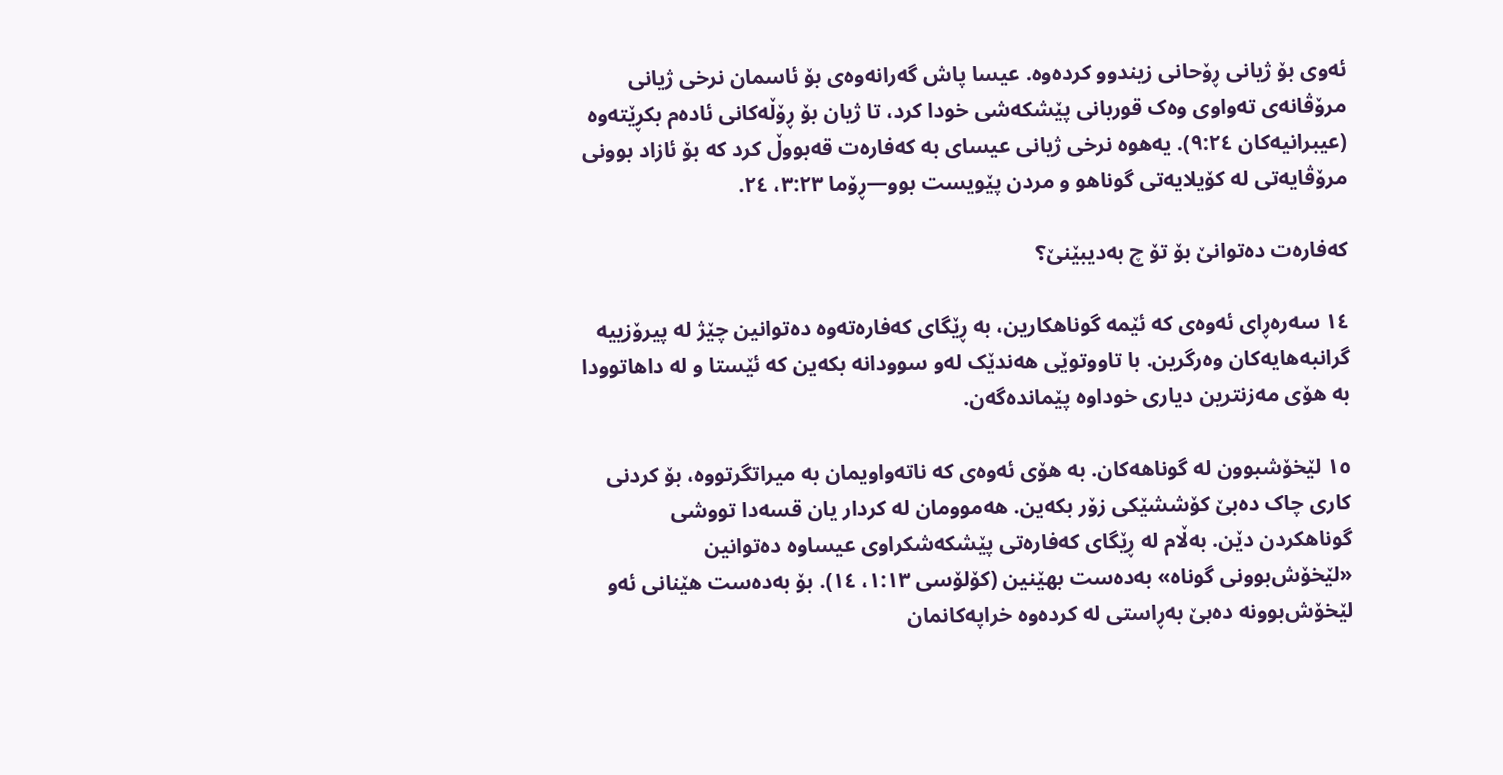ئە‌وی بۆ ژیانی ڕۆحانی زیندوو کردە‌وە. عیسا پاش گە‌رانە‌وە‌ی بۆ ئاسمان نرخی ژیانی مرۆڤانە‌ی تە‌واوی وە‌ک قوربانی پێشکە‌شی خودا کرد، تا ژیان بۆ ڕۆڵە‌کانی ئادە‌م بکڕێتە‌وە (عیبرانیە‌کان ٩:٢٤). یە‌هوە نرخی ژیانی عیسای بە کە‌فارە‌ت قە‌بووڵ کرد کە بۆ ئازاد بوونی مرۆڤایە‌تی لە کۆیلایە‌تی گوناهو و مردن پێویست بوو—ڕۆما ٣:٢٣، ٢٤.

کە‌فارە‌ت دە‌توانێ بۆ تۆ چ بە‌دیبێنێ؟

١٤ سە‌رە‌ڕای ئە‌وە‌ی کە ئێمە گوناهکارین، بە ڕێگای کە‌فارە‌تە‌وە دە‌توانین چێژ لە پیرۆزییە گرانبە‌هایە‌کان وە‌رگرین. با تاووتوێی هە‌ندێک لە‌و سوودانە بکە‌ین کە ئێستا و لە داهاتوودا بە هۆی مە‌زنترین دیاری خوداوە پێماندە‌گە‌ن.

١٥ لێخۆشبوون لە گوناهە‌کان. بە هۆی ئە‌وە‌ی کە ناتە‌واویمان بە میراتگرتووە، بۆ کردنی کاری چاک دە‌بێ کۆششێکی زۆر بکە‌ین. هە‌موومان لە کردار یان قسە‌دا تووشی گوناهکردن دێن. بە‌ڵام لە ڕێگای کە‌فارە‌تی پێشکە‌شکراوی عیساوە دە‌توانین «لێخۆش‌بوونی گوناه» بە‌دە‌ست بهێنین (کۆلۆسی ١:١٣، ١٤). بۆ بە‌دە‌ست هێنانی ئە‌و لێخۆش‌بوونە دە‌بێ بە‌ڕاستی لە کردە‌وە خراپە‌کانمان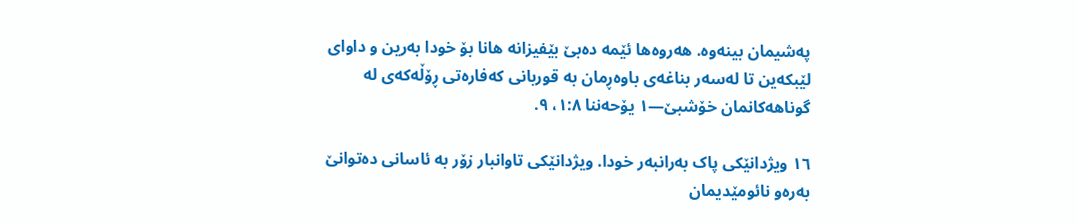پە‌شیمان بینە‌وە. هە‌روە‌ها ئێمە دە‌بێ بێفیزانە هانا بۆ خودا بە‌رین و داوای لێبکە‌ین تا لە‌سە‌ر بناغە‌ی باوە‌ڕمان بە قوربانی کە‌فارە‌تی ڕۆڵە‌کە‌ی لە گوناهە‌کانمان خۆشبێ—١ یۆحە‌ننا ١:٨، ٩.

١٦ ویژدانێکی پاک بە‌رانبە‌ر خودا. ویژدانێکی تاوانبار زۆر بە ئاسانی دە‌توانێ بە‌رە‌و نائومێدیمان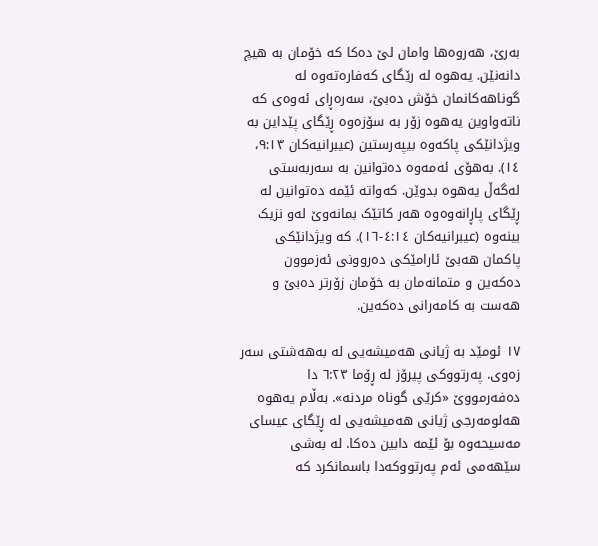بە‌رێ، هە‌روە‌ها وامان لێ دە‌کا کە خۆمان بە هیچ دانە‌نێن. یە‌هوە لە رێگای کە‌فارە‌تە‌وە لە گوناهە‌کانمان خۆش دە‌بێ، سە‌رە‌ڕای ئە‌وە‌ی کە ناتە‌واوین یە‌هوە زۆر بە سۆزە‌وە ڕێگای پێداین بە ویژدانێکی پاکە‌وە بیپە‌رستین (عیبرانیە‌کان ٩:١٣، ١٤). بە‌هۆی ئە‌مە‌وە دە‌توانین بە سە‌ربە‌ستی لە‌گە‌ڵ یە‌هوە بدوێن. کە‌واتە ئێمە دە‌توانین لە ڕێگای پاڕانە‌وە‌وە هە‌ر کاتێک بمانە‌وێ لە‌و نزیک بینە‌وە (عیبرانیە‌کان ٤:١٤-١٦). کە ویژدانێکی پاکمان هە‌بێ ئارامێکی دە‌روونی ئە‌زموون دە‌کە‌ین و متمانە‌مان بە خۆمان زۆرتر دە‌بێ و هە‌ست بە کامە‌رانی دە‌کە‌ین.

١٧ ئومێد بە ژیانی هە‌میشە‌یی لە بە‌هە‌شتی سە‌ر زە‌وی. پە‌رتووکی پیرۆز لە ڕۆما ٦:٢٣ دا دە‌فە‌رمووێ «کرێی گوناه مردنە». بە‌ڵام یە‌هوە هە‌لومە‌رجی ژیانی هە‌میشە‌یی لە ڕێگای عیسای مە‌سیحە‌وە بۆ ئێمە دابین دە‌کا. لە بە‌شی سێهە‌می ئە‌م پە‌رتووکە‌دا باسمانکرد کە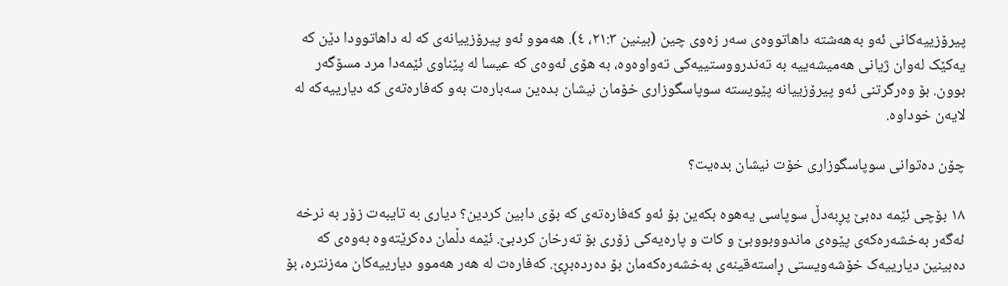پیرۆزییە‌کانی ئە‌و بە‌هە‌شتە داهاتووە‌ی سە‌ر زە‌وی چین (بینین ٢١:٣، ٤). هە‌موو ئە‌و پیرۆزییانە‌ی کە لە داهاتوودا دێن کە یە‌کێک لە‌وان ژیانی هە‌میشە‌ییە بە تە‌ندرووستییە‌کی تە‌واوە‌وە، بە هۆی ئە‌وە‌ی کە عیسا لە پێناوی ئێمە‌دا مرد مسۆگە‌ر بوون. بۆ وە‌رگرتنی ئە‌و پیرۆزییانە پێویستە سوپاسگوزاری خۆمان نیشان بدە‌ین سە‌بارە‌ت بە‌و کە‌فارە‌تە‌ی کە دیارییە‌کە لە لایە‌ن خوداوە.

چۆن دە‌توانی سوپاسگوزاری خۆت نیشان بدە‌یت؟

١٨ بۆچی ئێمە دە‌بێ پڕبە‌دڵ سوپاسی یە‌هوە بکە‌ین بۆ ئە‌و کە‌فارە‌تە‌ی کە بۆی دابین کردین؟ دیاری بە تایبە‌ت زۆر بە نرخە ئە‌گە‌ر بە‌خشە‌رە‌کە‌ی پێوە‌ی ماندووبووبێ و کات و پارە‌یە‌کی زۆری بۆ تە‌رخان کردبێ. ئێمە دڵمان دە‌کرێتە‌وە بە‌وە‌ی کە دە‌بینین دیارییە‌ک خۆشە‌ویستی ڕاستە‌قینە‌ی بە‌خشە‌رە‌کە‌مان بۆ دە‌ردە‌بڕێ. کە‌فارە‌ت لە هە‌ر هە‌موو دیارییە‌کان مە‌زنترە، بۆ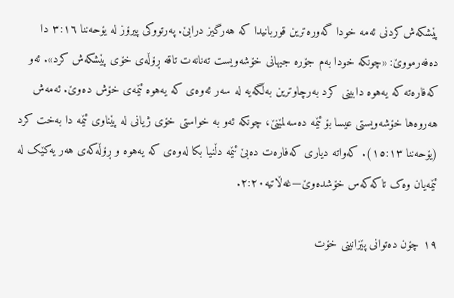پێشکە‌ش‌کردنی ئە‌مە خودا گە‌ورە‌ترین قوربانیدا کە هە‌رگیز درابێ. پە‌رتووکی پیرۆز لە یۆحە‌ننا ٣:١٦ دا دە‌فە‌رمووێ: «چونکە خودا بە‌م جۆرە جیهانی خۆشە‌ویست تە‌نانە‌ت تاقە ڕۆڵە‌ی خۆی پێشکە‌ش کرد». ئە‌و کە‌فارە‌تە کە یە‌هوە دابینی کرد بە‌رچاوترین بە‌ڵگە‌یە لە سە‌ر ئە‌وە‌ی کە یە‌هوە ئێمە‌ی خۆش دە‌وێ. ئە‌مە‌ش هە‌روە‌ها خۆشە‌ویستی عیسا بۆ ئێمە دە‌سە‌لمێنێ، چونکە ئە‌و بە خواستی خۆی ژیانی لە پێناوی ئێمە دا بە‌خت کرد (یۆحە‌ننا ١٥:١٣). کە‌واتە دیاری کە‌فارە‌ت دە‌بێ ئێمە دڵنیا بکا لە‌وە‌ی کە یە‌هوە و ڕۆڵە‌کە‌ی هە‌ر یە‌کێک لە ئێمە‌یان وە‌ک تاکە‌کە‌س خۆشدە‌وێ—غە‌ڵاتیە٢:٢٠.

١٩ چۆن دە‌توانی پێزانینی خۆت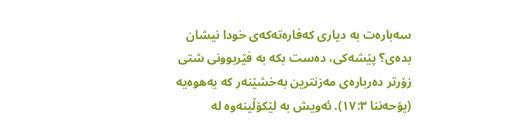سە‌بارە‌ت بە دیاری کە‌فارە‌تە‌کە‌ی خودا نیشان بدە‌ی؟ پێشە‌کی، دە‌ست بکە بە فێربوونی شتی زۆرتر دە‌ربارە‌ی مە‌زنترین بە‌خشێنە‌ر کە یە‌هوە‌یە (یۆحە‌ننا ١٧:٣). ئە‌ویش بە لێکۆڵینە‌وە لە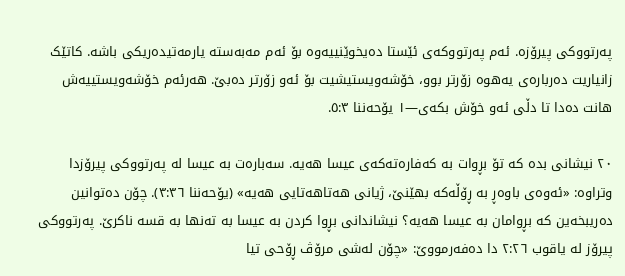پە‌رتووکی پیرۆزە. ئە‌م پە‌رتووکە‌ی ئێستا دە‌یخوێنییە‌وە بۆ ئە‌م مە‌بە‌ستە یارمە‌تیدە‌ریکی باشە. کاتێک زانیاریت دە‌ربارە‌ی یە‌هوە زۆرتر بوو، خۆشە‌ویستیشیت بۆ ئە‌و زۆرتر دە‌بێ. هە‌رئە‌م خۆشە‌ویستییە‌ش هانت دە‌دا تا دڵی ئە‌و خۆش بکە‌ی—١ یۆحە‌ننا ٥:٣.

٢٠ نیشانی بدە کە تۆ بڕوات بە کە‌فارە‌تە‌کە‌ی عیسا هە‌یە. سە‌بارە‌ت بە عیسا لە پە‌رتووکی پیرۆزدا وتراوە: «ئە‌وە‌ی باوە‌ڕ بە ڕۆڵە‌کە بهێنێ، ژیانی هە‌تاهە‌تایی هە‌یە» (یۆحە‌ننا ٣:٣٦). چۆن دە‌توانین دە‌ریبخە‌ین کە بڕوامان بە عیسا هە‌یە؟ نیشاندانی بڕوا کردن بە عیسا بە تە‌نها بە قسە ناکرێ. پە‌رتووکی پیرۆز لە یاقوب ٢:٢٦ دا دە‌فە‌رمووێ: «چۆن لە‌شی مرۆڤ ڕۆحی تیا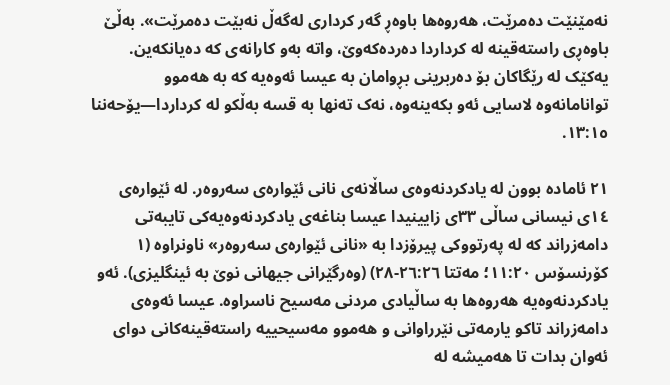نە‌مێنێت دە‌مرێت، هە‌روە‌ها باوە‌ڕ گە‌ر کرداری لە‌گە‌ڵ نە‌بێت دە‌مرێت». بە‌ڵێ باوە‌ڕی راستە‌قینە لە کرداردا دە‌ردە‌کە‌وێ، واتە بە‌و کارانە‌ی کە دە‌یانکە‌ین. یە‌کێک لە رێگاکان بۆ دە‌ربرینی بڕوامان بە عیسا ئە‌وە‌یە کە بە هە‌موو توانامانە‌وە لاسایی ئە‌و بکە‌ینە‌وە، نە‌ک تە‌نها بە قسە بە‌ڵکو لە کرداردا—یۆحە‌ننا ١٣:١٥.

٢١ ئامادە بوون لە یادکردنە‌وە‌ی ساڵانە‌ی نانی ئێوارە‌ی سە‌روە‌ر. لە ئێوارە‌ی ١٤ی نیسانی ساڵی ٣٣ی زایینیدا عیسا بناغە‌ی یادکردنە‌وە‌یە‌کی تایبە‌تی دامە‌زراند کە لە پە‌رتووکی پیرۆزدا بە «نانی ئێوارە‌ی سە‌روە‌ر» ناونراوە (١ کۆرنسۆس ١١:٢٠؛ مە‌تتا ٢٦:٢٦-٢٨) (وە‌رگێرانی جیهانی نوێ بە ئینگلیزی). ئە‌و یادکردنە‌وە‌یە هە‌روە‌ها بە ساڵیادی مردنی مە‌سیح ناسراوە. عیسا ئە‌وە‌ی دامە‌زراند تاکو یارمە‌تی نێرراوانی و هە‌موو مە‌سیحییە راستە‌قینە‌کانی دوای ئە‌وان بدات تا هە‌میشە لە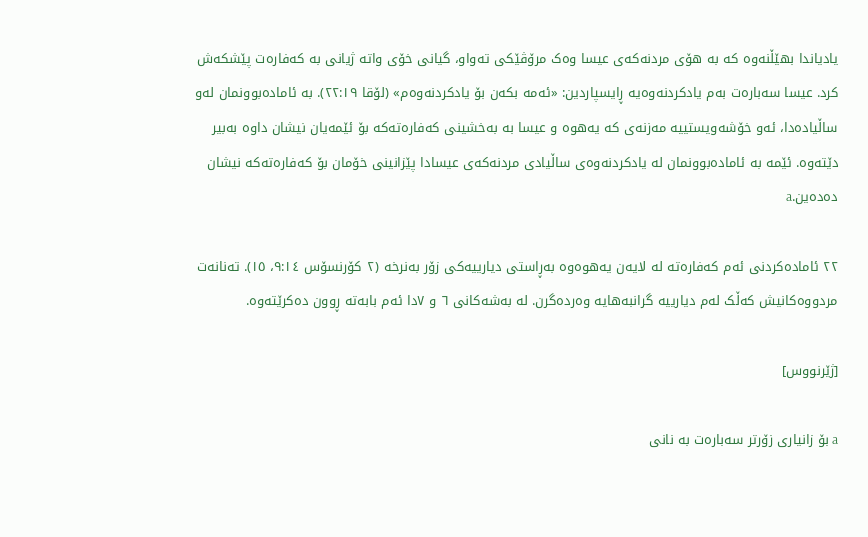یادیاندا بهێڵنە‌وە کە بە هۆی مردنە‌کە‌ی عیسا وە‌ک مرۆڤێکی تە‌واو، گیانی خۆی واتە ژیانی بە کە‌فارە‌ت پێشکە‌ش کرد. عیسا سە‌بارە‌ت بە‌م یادکردنە‌وە‌یە ڕایسپاردین: «ئە‌مە بکە‌ن بۆ یادکردنە‌وە‌م» (لۆقا ٢٢:١٩). بە ئامادە‌بوونمان لە‌و ساڵیادە‌دا، ئە‌و خۆشە‌ویستییە مە‌زنە‌ی کە یە‌هوە و عیسا بە بە‌خشینی کە‌فارە‌تە‌کە بۆ ئێمە‌یان نیشان داوە بە‌بیر دێتە‌وە. ئێمە بە ئامادە‌بوونمان لە یادکردنە‌وە‌ی ساڵیادی مردنە‌کە‌ی عیسادا پێزانینی خۆمان بۆ کە‌فارە‌تە‌کە نیشان دە‌دە‌ین.a

٢٢ ئامادە‌کردنی ئە‌م کە‌فارە‌تە لە لایە‌ن یە‌هوە‌وە بە‌ڕاستی دیارییە‌کی زۆر بە‌نرخە (٢ کۆرنسۆس ٩:١٤، ١٥). تە‌نانە‌ت مردووە‌کانیش کە‌ڵک لە‌م دیارییە گرانبە‌هایە وە‌ردە‌گرن. لە بە‌شە‌کانی ٦ و ٧دا ئە‌م بابە‌تە ڕوون دە‌کرێتە‌وە.

[ژێرنووس]

a بۆ زانیاری زۆرتر سە‌بارە‌ت بە نانی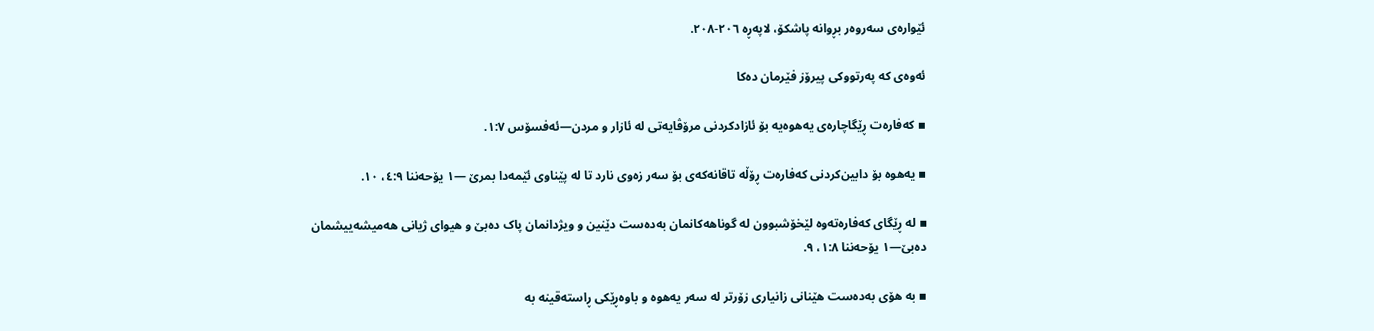ئێوارە‌ی سە‌روە‌ر بڕوانە پاشکۆ، لاپە‌ڕە ٢٠٦-٢٠٨.

ئە‌وە‌ی کە پە‌رتووکی پیرۆز فێرمان دە‌کا

▪ کە‌فارە‌ت ڕێگاچارە‌ی یە‌هوە‌یە بۆ ئازادکردنی مرۆڤایە‌تی لە ئازار و مردن—ئە‌فسۆس ١:٧.

▪ یە‌هوە بۆ دابین‌کردنی کە‌فارە‌ت ڕۆڵە تاقانە‌کە‌ی بۆ سە‌ر زە‌وی نارد تا لە پێناوی ئێمە‌دا بمرێ —١ یۆحە‌ننا ٤:٩، ١٠.

▪ لە ڕێگای کە‌فارە‌تە‌وە لێخۆشبوون لە گوناهە‌کانمان بە‌دە‌ست دێنین و ویژدانمان پاک دە‌بێ و هیوای ژیانی هە‌میشە‌ییشمان دە‌بێ—١ یۆحە‌ننا ١:٨، ٩.

▪ بە هۆی بە‌دە‌ست هێنانی زانیاری زۆرتر لە سە‌ر یە‌هوە و باوە‌ڕێکی ڕاستە‌قینە بە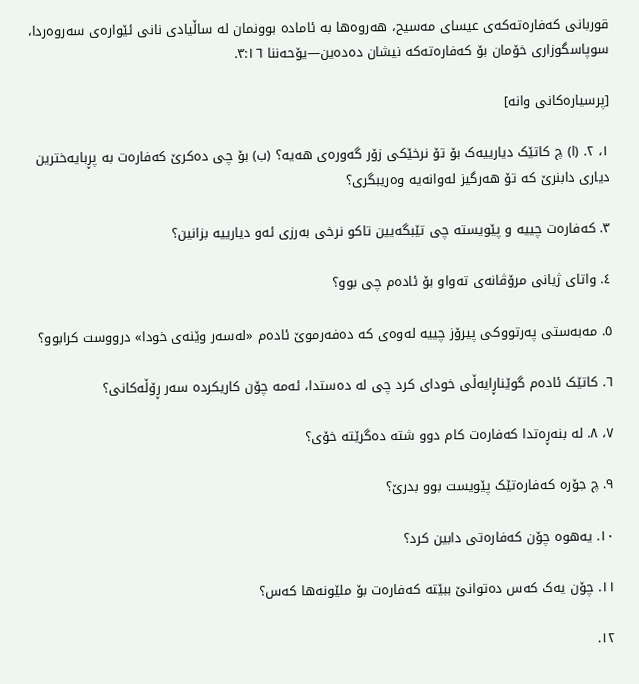قوربانی کە‌فارە‌تە‌کە‌ی عیسای مە‌سیح، هە‌روە‌ها بە ئامادە بوونمان لە ساڵیادی نانی ئێوارە‌ی سە‌روە‌ردا، سوپاسگوزاری خۆمان بۆ کە‌فارە‌تە‌کە نیشان دە‌دە‌ین—یۆحە‌ننا ٣:١٦.

[پرسیارە‌کانی وانە]

١، ٢. (ا) چ کاتێک دیارییە‌ک بۆ تۆ نرخێکی زۆر گە‌ورە‌ی هە‌یە؟ (ب) بۆ چی دە‌کرێ کە‌فارە‌ت بە پڕبایە‌خترین دیاری دابنرێ کە تۆ هە‌رگیز لە‌وانە‌یە وە‌ریبگری؟

٣. کە‌فارە‌ت چییە و پێویستە چی تێبگە‌یین تاکو نرخی بە‌رزی ئە‌و دیارییە بزانین؟

٤. واتای ژیانی مرۆڤانە‌ی تە‌واو بۆ ئادە‌م چی بوو؟

٥. مە‌بە‌ستی پە‌رتووکی پیرۆز چییە لە‌وە‌ی کە دە‌فە‌رموێ ئادە‌م «لە‌سە‌ر وێنە‌ی خودا» درووست کرابوو؟

٦. کاتێک ئادە‌م گوێناڕایە‌ڵی خودای کرد چی لە دە‌ستدا، ئە‌مە چۆن کاریکردە سە‌ر ڕۆڵە‌کانی؟

٧، ٨. لە بنە‌ڕە‌تدا کە‌فارە‌ت کام دوو شتە دە‌گرێتە خۆی؟

٩. چ جۆرە کە‌فارە‌تێک پێویست بوو بدرێ؟

١٠. یە‌هوە چۆن کە‌فارە‌تی دابین کرد؟

١١. چۆن یە‌ک کە‌س دە‌توانێ ببێتە کە‌فارە‌ت بۆ ملێونە‌ها کە‌س؟

١٢.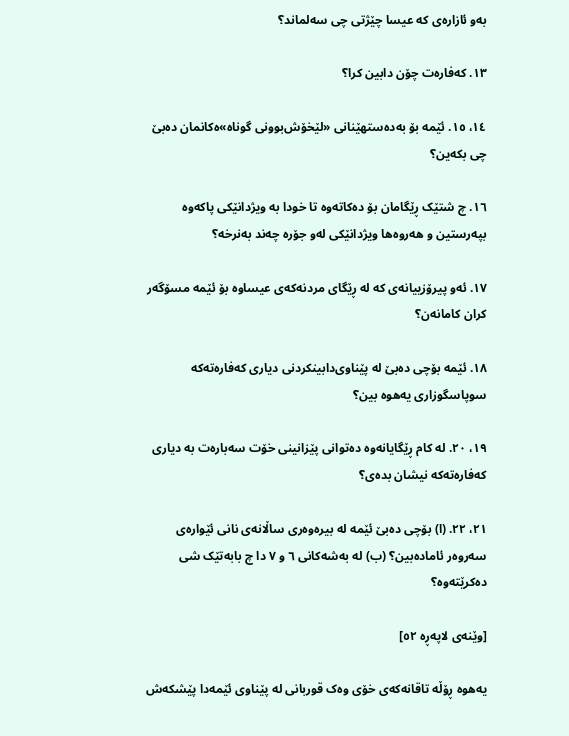بە‌و ئازارە‌ی کە عیسا چێژتی چی سە‌لماند؟

١٣. کە‌فارە‌ت چۆن دابین کرا؟

١٤، ١٥. ئێمە بۆ بە‌دە‌ستهێنانی «لێخۆش‌بوونی گوناه»ە‌کانمان دە‌بێ چی بکە‌ین؟

١٦. چ شتێک ڕێگامان بۆ دە‌کاتە‌وە تا خودا بە ویژدانێکی پاکە‌وە بپە‌رستین و هە‌روە‌ها ویژدانێکی لە‌و جۆرە چە‌ند بە‌نرخە؟

١٧. ئە‌و پیرۆزییانە‌ی کە لە ڕێگای مردنە‌کە‌ی عیساوە بۆ ئێمە مسۆگە‌ر کران کامانە‌ن؟

١٨. ئێمە بۆچی دە‌بێ لە پێناوی‌دابینکردنی دیاری کە‌فارە‌تە‌کە سوپاسگوزاری یە‌هوە بین؟

١٩، ٢٠. لە کام ڕێگایانە‌وە دە‌توانی پێزانینی خۆت سە‌بارە‌ت بە دیاری کە‌فارە‌تە‌کە نیشان بدە‌ی؟

٢١، ٢٢. (ا) بۆچی دە‌بێ ئێمە لە بیرە‌وە‌ری ساڵانە‌ی نانی ئێوارە‌ی سە‌روە‌ر ئامادە‌بین؟ (ب) لە بە‌شە‌کانی ٦ و ٧ دا چ بابە‌تێک شی دە‌کرێتە‌وە؟

[وێنە‌ی لاپە‌ڕە ٥٢]

یە‌هوە ڕۆڵە تاقانە‌کە‌ی خۆی وە‌ک قوربانی لە پێناوی ئێمە‌دا پێشکە‌ش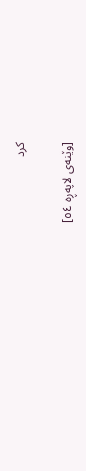کرد

[وێنە‌ی لاپە‌ڕە ٥٤]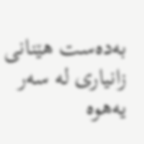بە‌دە‌ست هێنانی زانیاری لە سە‌ر یە‌هوە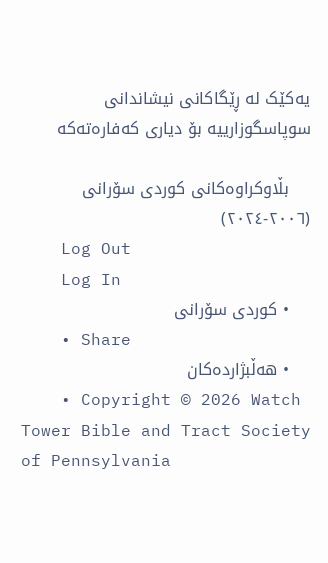یە‌کێک لە ڕێگاکانی نیشاندانی سوپاسگوزارییە بۆ دیاری کە‌فارە‌تە‌کە

    بڵاوکراوە‌کانی کوردی سۆرانی (٢٠٠٦-٢٠٢٤)
    Log Out
    Log In
    • کوردی سۆرانی
    • Share
    • ھەڵبژاردەکان
    • Copyright © 2026 Watch Tower Bible and Tract Society of Pennsylvania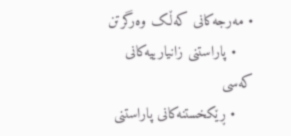• مەرجەکانی کەڵک وەرگرتن
    • پاراستنی زانیارییەکانی کەسی
    • ڕێکخستنەکانی پاراستنی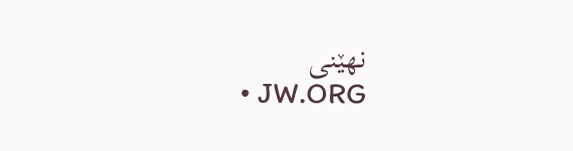نهێنی
    • JW.ORG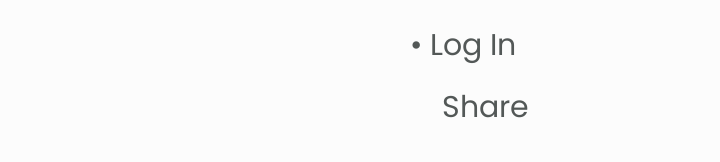• Log In
    Share